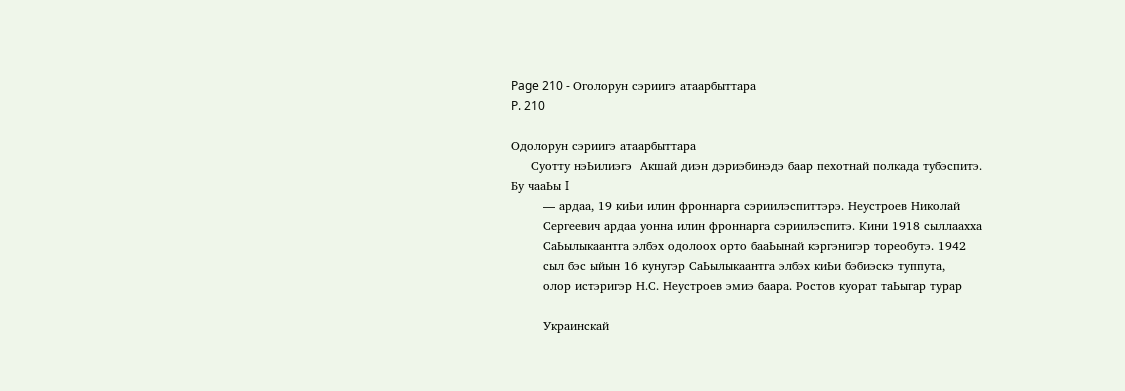Page 210 - Оголорун сэриигэ атаарбыттара
P. 210

Одолорун сэриигэ атаарбыттара
     Суотту нэЬилиэгэ  Акшай диэн дэриэбинэдэ баар пехотнай полкада тубэспитэ. Бу чааЬы I
        — ардаа, 19 киЬи илин фроннарга сэриилэспиттэрэ. Неустроев Николай
        Сергеевич ардаа уонна илин фроннарга сэриилэспитэ. Кини 1918 сыллаахха
        СаЬылыкаантга элбэх одолоох орто бааЬынай кэргэнигэр тореобутэ. 1942
        сыл бэс ыйын 16 кунугэр СаЬылыкаантга элбэх киЬи бэбиэскэ туппута,
        олор истэригэр Н.С. Неустроев эмиэ баара. Ростов куорат таЬыгар турар

        Украинскай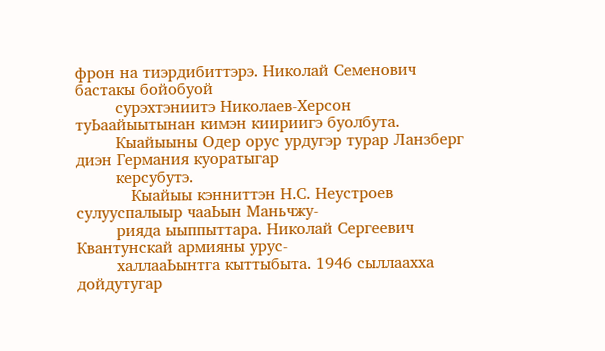фрон на тиэрдибиттэрэ. Николай Семенович бастакы бойобуой
        сурэхтэниитэ Николаев-Херсон туЬаайыытынан кимэн киириигэ буолбута.
        Кыайыыны Одер орус урдугэр турар Ланзберг диэн Германия куоратыгар
        керсубутэ.
           Кыайыы кэнниттэн Н.С. Неустроев сулууспалыыр чааЬын Маньчжу-
        рияда ыыппыттара. Николай Сергеевич Квантунскай армияны урус-
        халлааЬынтга кыттыбыта. 1946 сыллаахха дойдутугар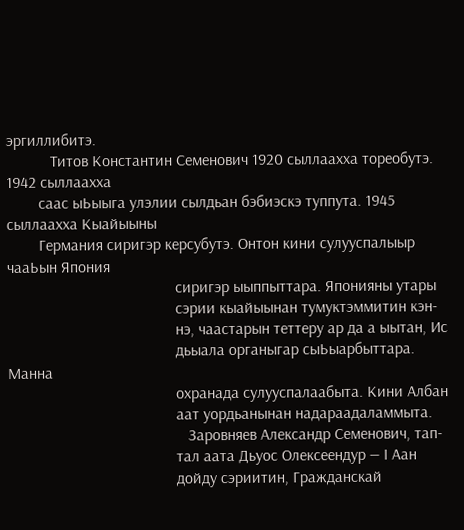эргиллибитэ.
           Титов Константин Семенович 1920 сыллаахха тореобутэ. 1942 сыллаахха
        саас ыЬыыга улэлии сылдьан бэбиэскэ туппута. 1945 сыллаахха Кыайыыны
        Германия сиригэр керсубутэ. Онтон кини сулууспалыыр чааЬын Япония
                                          сиригэр ыыппыттара. Японияны утары
                                          сэрии кыайыынан тумуктэммитин кэн-
                                          нэ, чаастарын теттеру ар да а ыытан, Ис
                                          дьыала органыгар сыЬыарбыттара. Манна
                                          охранада сулууспалаабыта. Кини Албан
                                          аат уордьанынан надараадаламмыта.
                                             Заровняев Александр Семенович, тап-
                                          тал аата Дьуос Олексеендур — I Аан
                                          дойду сэриитин, Гражданскай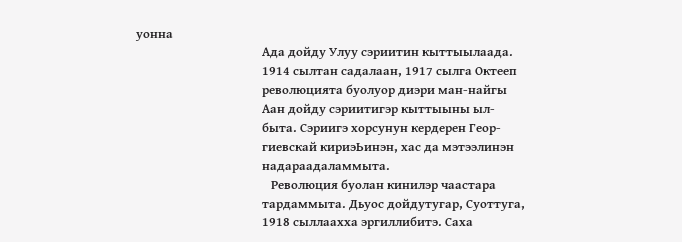уонна
                                          Ада дойду Улуу сэриитин кыттыылаада.
                                          1914 сылтан садалаан, 1917 сылга Октееп
                                          революцията буолуор диэри ман-найгы
                                          Аан дойду сэриитигэр кыттыыны ыл-
                                          быта. Сэриигэ хорсунун кердерен Геор-
                                          гиевскай кириэЬинэн, хас да мэтээлинэн
                                          надараадаламмыта.
                                             Революция буолан кинилэр чаастара
                                          тардаммыта. Дьуос дойдутугар, Суоттуга,
                                          1918 сыллаахха эргиллибитэ. Саха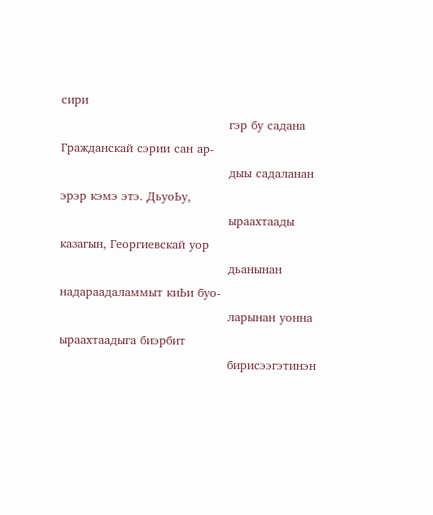сири
                                          гэр бу садана Гражданскай сэрии сан ар-
                                          дыы садаланан эрэр кэмэ этэ. ДьуоЬу,
                                          ыраахтаады казагын, Георгиевскай уор
                                          дьанынан надараадаламмыт киЬи буо-
                                          ларынан уонна ыраахтаадыга биэрбит
                                          бирисээгэтинэн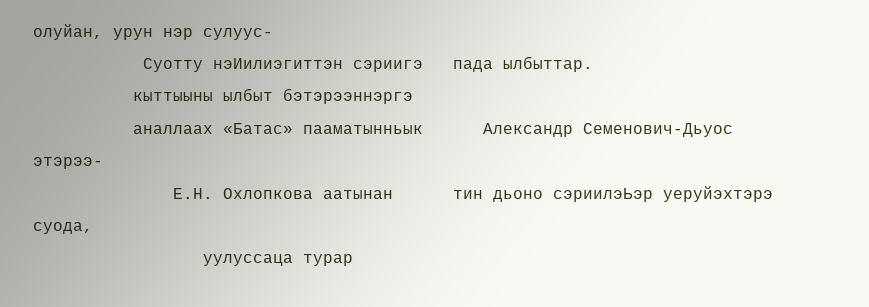олуйан, урун нэр сулуус-
           Суотту нэИилиэгиттэн сэриигэ   пада ылбыттар.
          кыттыыны ылбыт бэтэрээннэргэ
          аналлаах «Батас» пааматынньык      Александр Семенович-Дьуос этэрээ-
              Е.Н. Охлопкова аатынан      тин дьоно сэриилэЬэр уеруйэхтэрэ суода,
                 уулуссаца турар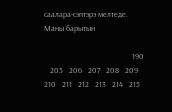саалара-сэптэрэ мелтеде. Маны барытын

                                            190
   205   206   207   208   209   210   211   212   213   214   215